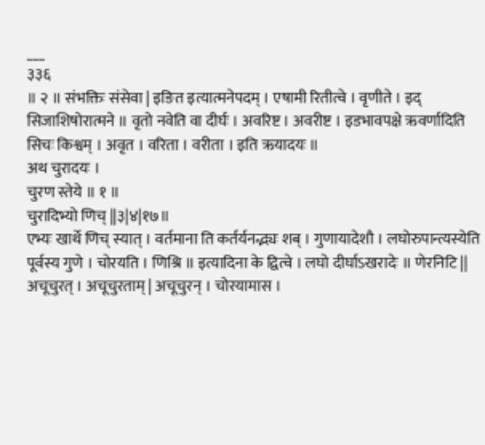___
३३६
॥ २ ॥ संभक्तिः संसेवा | इङित इत्यात्मनेपदम् । एषामी रितीत्वे । वृणीते । इद् सिजाशिषोरात्मने ॥ वृतो नवेति वा दीर्घः । अवरिष्ट । अवरीष्ट । इडभावपक्षे ऋवर्णादिति सिचः किश्वम् । अवृत । वरिता । वरीता । इति ऋयादयः ॥
अथ चुरादयः ।
चुरण स्तेये ॥ १ ॥
चुरादिभ्यो णिच् ||३|४|१७॥
एभ्यः खार्थे णिच् स्यात् । वर्तमाना ति कर्तर्यनद्भ्यः शब् । गुणायादेशौ । लघोरुपान्त्यस्येति पूर्वस्य गुणे । चोरयति । णिश्रि ॥ इत्यादिना के द्वित्वे । लघो दीर्घाऽखरादेः ॥ णेरनिटि || अचूचुरत् । अचूचुरताम् | अचूचुरन् । चोरयामास ।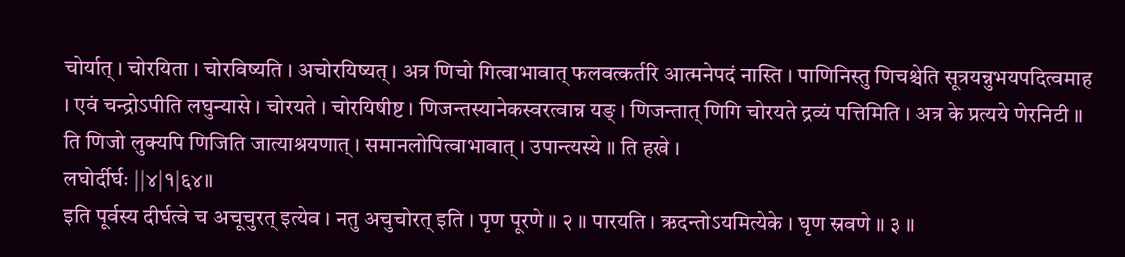चोर्यात् । चोरयिता । चोरविष्यति । अचोरयिष्यत् । अत्र णिचो गित्वाभावात् फलवत्कर्तरि आत्मनेपदं नास्ति । पाणिनिस्तु णिचश्चेति सूत्रयन्नुभयपदित्वमाह । एवं चन्द्रोऽपीति लघुन्यासे । चोरयते । चोरयिषीष्ट । णिजन्तस्यानेकस्वरत्वान्न यङ् । णिजन्तात् णिगि चोरयते द्रव्यं पत्तिमिति । अत्र के प्रत्यये णेरनिटी ॥ ति णिजो लुक्यपि णिजिति जात्याश्रयणात् । समानलोपित्वाभावात् । उपान्त्यस्ये ॥ ति हखे ।
लघोर्दीर्घः ||४|१|६४॥
इति पूर्वस्य दीर्घत्वे च अचूचुरत् इत्येव । नतु अचुचोरत् इति । पृण पूरणे ॥ २ ॥ पारयति । ऋदन्तोऽयमित्येके । घृण स्रवणे ॥ ३ ॥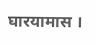घारयामास ।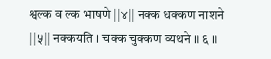श्वल्क व ल्क भाषणे ||४|| नक्क धक्कण नाशने ||५|| नक्कयति । चक्क चुक्कण व्यथने ॥ ६ ॥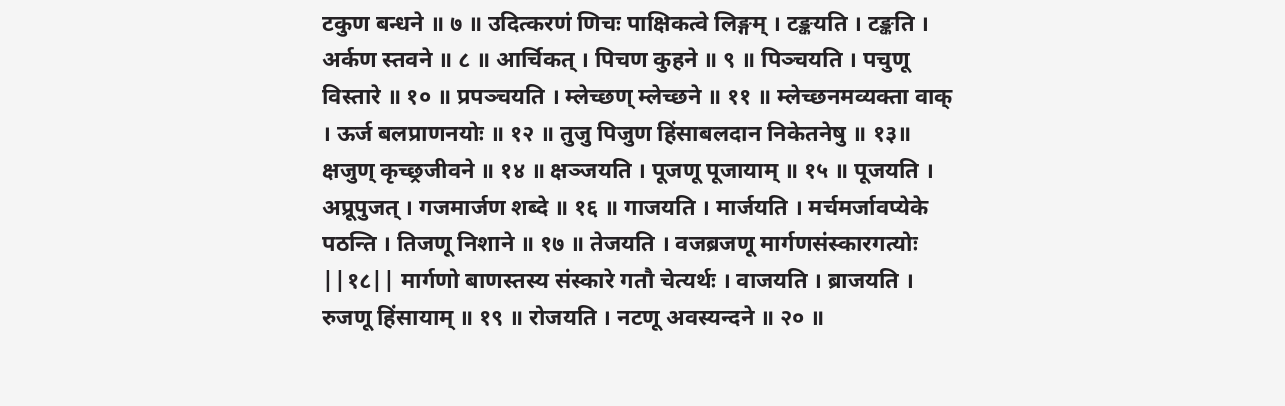टकुण बन्धने ॥ ७ ॥ उदित्करणं णिचः पाक्षिकत्वे लिङ्गम् । टङ्कयति । टङ्कति । अर्कण स्तवने ॥ ८ ॥ आर्चिकत् । पिचण कुहने ॥ ९ ॥ पिञ्चयति । पचुणू विस्तारे ॥ १० ॥ प्रपञ्चयति । म्लेच्छण् म्लेच्छने ॥ ११ ॥ म्लेच्छनमव्यक्ता वाक् । ऊर्ज बलप्राणनयोः ॥ १२ ॥ तुजु पिजुण हिंसाबलदान निकेतनेषु ॥ १३॥ क्षजुण् कृच्छ्रजीवने ॥ १४ ॥ क्षञ्जयति । पूजणू पूजायाम् ॥ १५ ॥ पूजयति । अप्रूपुजत् । गजमार्जण शब्दे ॥ १६ ॥ गाजयति । मार्जयति । मर्चमर्जावप्येके पठन्ति । तिजणू निशाने ॥ १७ ॥ तेजयति । वजब्रजणू मार्गणसंस्कारगत्योः ||१८|| मार्गणो बाणस्तस्य संस्कारे गतौ चेत्यर्थः । वाजयति । ब्राजयति । रुजणू हिंसायाम् ॥ १९ ॥ रोजयति । नटणू अवस्यन्दने ॥ २० ॥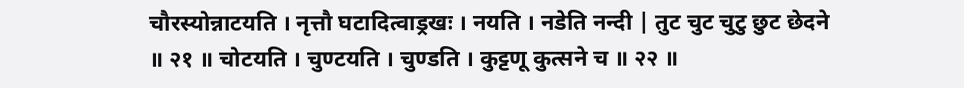चौरस्योन्नाटयति । नृत्तौ घटादित्वाड्रखः । नयति । नडेति नन्दी | तुट चुट चुटु छुट छेदने ॥ २१ ॥ चोटयति । चुण्टयति । चुण्डति । कुट्टणू कुत्सने च ॥ २२ ॥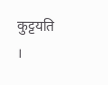कुट्टयति ।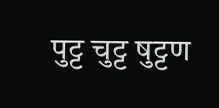पुट्ट चुट्ट षुट्टण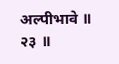अल्पीभावे ॥ २३ ॥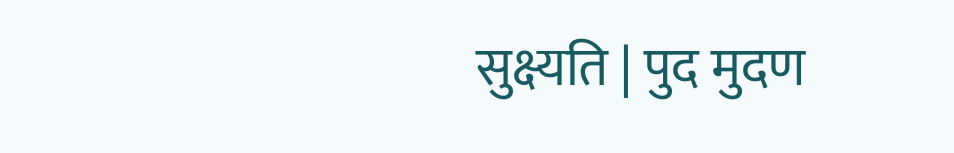सुक्ष्यति | पुद मुदण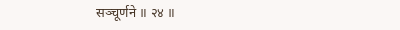सञ्चूर्णने ॥ २४ ॥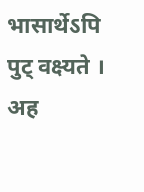भासार्थेऽपि पुट् वक्ष्यते । अह